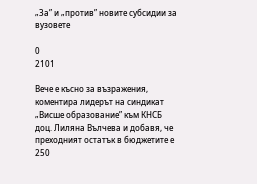„За” и „против” новите субсидии за вузовете

0
2101

Вече е късно за възражения, коментира лидерът на синдикат „Висше образование” към КНСБ доц. Лиляна Вълчева и добавя, че преходният остатък в бюджетите е 250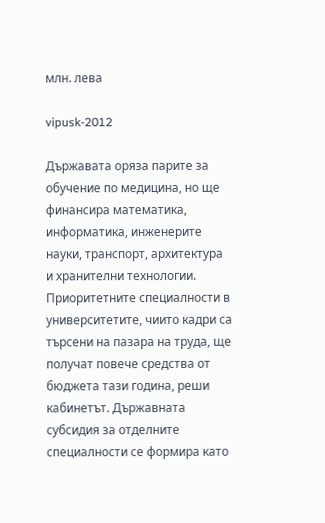млн. лева

vipusk-2012

Държавата оряза парите за обучение по медицина, но ще финансира математика, информатика, инженерите науки, транспорт, архитектура и хранителни технологии. Приоритетните специалности в университетите, чиито кадри са търсени на пазара на труда, ще получат повече средства от бюджета тази година, реши кабинетът. Държавната субсидия за отделните специалности се формира като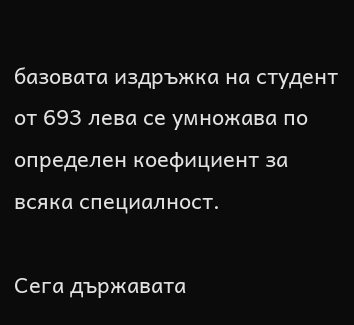базовата издръжка на студент от 693 лева се умножава по определен коефициент за всяка специалност.

Сега държавата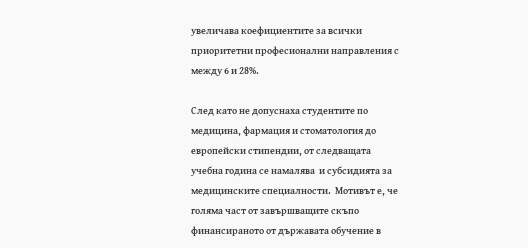увеличава коефициентите за всички приоритетни професионални направления с между 6 и 28%.

След като не допуснаха студентите по медицина, фармация и стоматология до европейски стипендии, от следващата учебна година се намалява  и субсидията за медицинските специалности.  Мотивът е, че голяма част от завършващите скъпо финансираното от държавата обучение в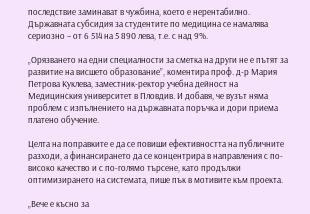последствие заминават в чужбина, което е нерентабилно.  Държавната субсидия за студентите по медицина се намалява сериозно – от 6 514 на 5 890 лева, т.е. с над 9%.

„Орязването на едни специалности за сметка на други не е пътят за развитие на висшето образование”, коментира проф. д-р Мария Петрова Куклева, заместник-ректор учебна дейност на Медицинския университет в Пловдив. И добавя, че вузът няма проблем с изпълнението на държавната поръчка и дори приема платено обучение.

Целта на поправките е да се повиши ефективността на публичните разходи, а финансирането да се концентрира в направления с по-високо качество и с по-голямо търсене, като продължи оптимизирането на системата, пише пък в мотивите към проекта.

„Вече е късно за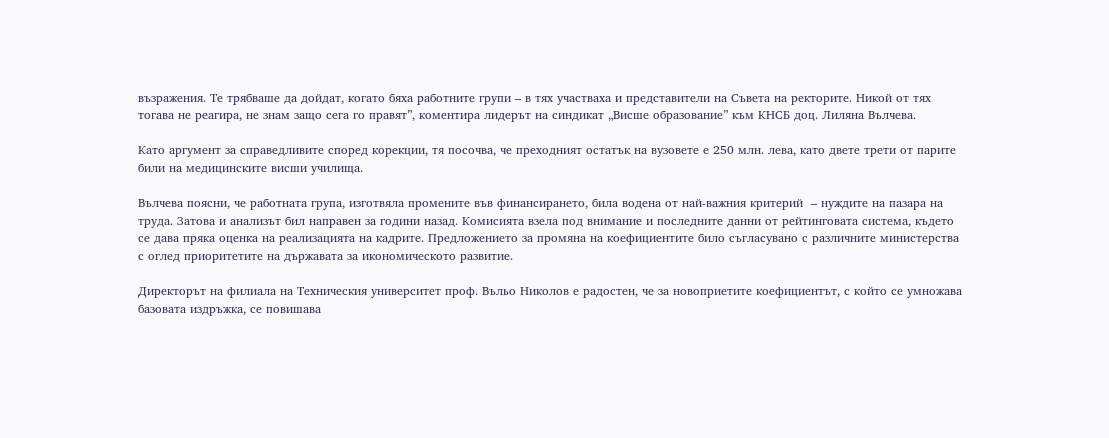възражения. Те трябваше да дойдат, когато бяха работните групи – в тях участваха и представители на Съвета на ректорите. Никой от тях тогава не реагира, не знам защо сега го правят”, коментира лидерът на синдикат „Висше образование” към КНСБ доц. Лиляна Вълчева.

Като аргумент за справедливите според корекции, тя посочва, че преходният остатък на вузовете е 250 млн. лева, като двете трети от парите били на медицинските висши училища.

Вълчева поясни, че работната група, изготвяла промените във финансирането, била водена от най-важния критерий  – нуждите на пазара на труда. Затова и анализът бил направен за години назад. Комисията взела под внимание и последните данни от рейтинговата система, където се дава пряка оценка на реализацията на кадрите. Предложението за промяна на коефициентите било съгласувано с различните министерства с оглед приоритетите на държавата за икономическото развитие.

Директорът на филиала на Техническия университет проф. Въльо Николов е радостен, че за новоприетите коефициентът, с който се умножава базовата издръжка, се повишава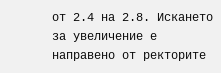от 2.4 на 2.8. Искането за увеличение е направено от ректорите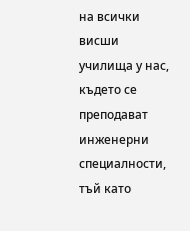на всички висши училища у нас, където се преподават инженерни специалности, тъй като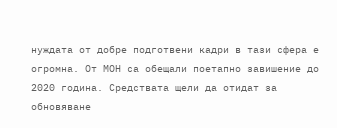нуждата от добре подготвени кадри в тази сфера е огромна. От МОН са обещали поетапно завишение до 2020 година. Средствата щели да отидат за обновяване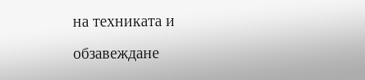на техниката и обзавеждане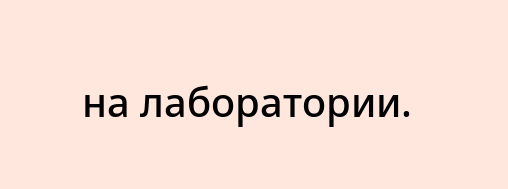на лаборатории.